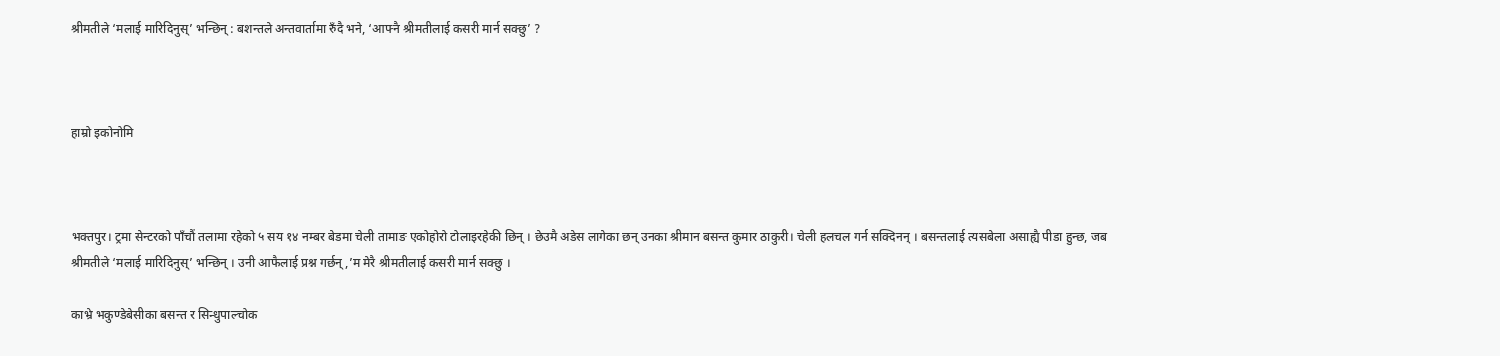श्रीमतीले ‘मलाई मारिदिनुस्’ भन्छिन् : बशन्तले अन्तवार्तामा रुँदै भने, ‘आफ्नै श्रीमतीलाई कसरी मार्न सक्छु’ ?



हाम्रो इकोनोमि



भक्तपुर। ट्रमा सेन्टरको पाँचौं तलामा रहेको ५ सय १४ नम्बर बेडमा चेली तामाङ एकोहोरो टोलाइरहेकी छिन् । छेउमै अडेस लागेका छन् उनका श्रीमान बसन्त कुमार ठाकुरी। चेली हलचल गर्न सक्दिनन् । बसन्तलाई त्यसबेला असाह्यै पीडा हुन्छ, जब श्रीमतीले ‘मलाई मारिदिनुस्’ भन्छिन् । उनी आफैलाई प्रश्न गर्छन् ,’म मेरै श्रीमतीलाई कसरी मार्न सक्छु ।

काभ्रे भकुण्डेबेसीका बसन्त र सिन्धुपाल्चोक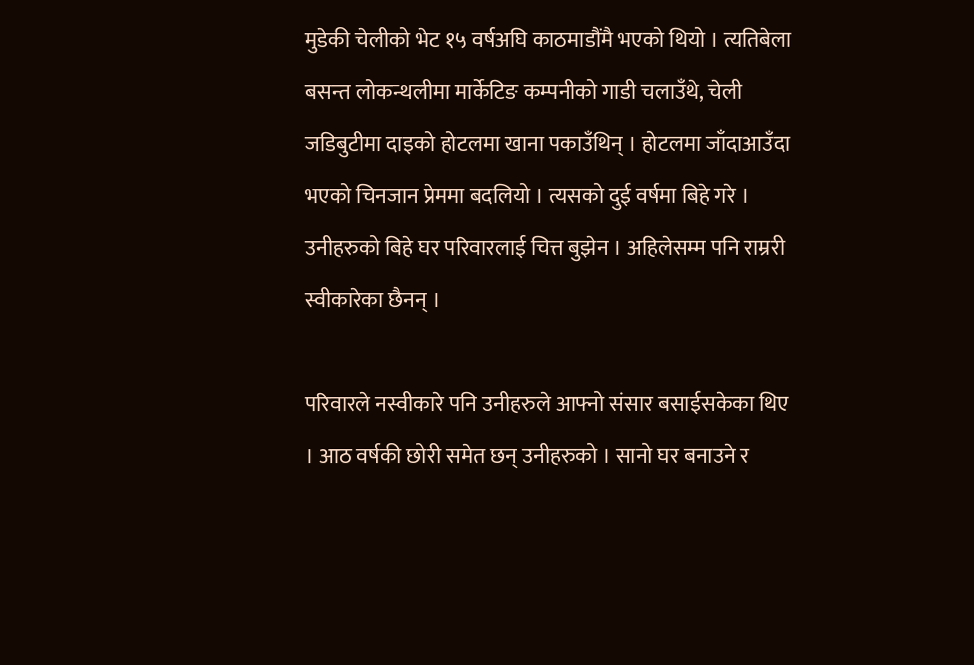मुडेकी चेलीको भेट १५ वर्षअघि काठमाडौंमै भएको थियो । त्यतिबेला बसन्त लोकन्थलीमा मार्केटिङ कम्पनीको गाडी चलाउँथे, चेली जडिबुटीमा दाइको होटलमा खाना पकाउँथिन् । होटलमा जाँदाआउँदा भएको चिनजान प्रेममा बदलियो । त्यसको दुई वर्षमा बिहे गरे । उनीहरुको बिहे घर परिवारलाई चित्त बुझेन । अहिलेसम्म पनि राम्ररी स्वीकारेका छैनन् ।

परिवारले नस्वीकारे पनि उनीहरुले आफ्नो संसार बसाईसकेका थिए । आठ वर्षकी छोरी समेत छन् उनीहरुको । सानो घर बनाउने र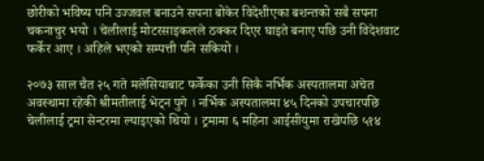छोरीको भविष्य पनि उज्जवल बनाउने सपना बोकेर विदेशीएका बशन्तको सबै सपना चकनाचुर भयो । चेलीलाई मोटरसाइकलले ठक्कर दिएर घाइते बनाए पछि उनी विदेशवाट फर्केर आए । अहिले भएको सम्पत्ती पनि सकियो ।

२०७३ साल चैत २५ गते मलेसियाबाट फर्केका उनी सिकै नर्भिक अस्पतालमा अचेत अवस्थामा रहेकी श्रीमतीलाई भेट्न पुगे । नर्भिक अस्पतालमा ४५ दिनको उपचारपछि चेलीलाई ट्रमा सेन्टरमा ल्याइएको थियो । ट्रमामा ६ महिना आईसीयुमा राखेपछि ५१४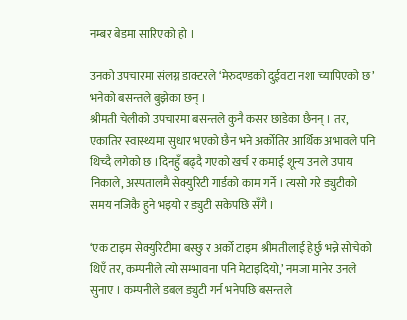नम्बर बेडमा सारिएको हो ।

उनको उपचारमा संलग्न डाक्टरले ‘मेरुदण्डको दुईवटा नशा च्यापिएको छ’ भनेको बसन्तले बुझेका छन् ।
श्रीमती चेलीको उपचारमा बसन्तले कुनै कसर छाडेका छैनन् । तर, एकातिर स्वास्थ्यमा सुधार भएको छैन भने अर्कोतिर आर्थिक अभावले पनि थिच्दै लगेको छ ।दिनहुँ बढ्दै गएको खर्च र कमाई शून्य उनले उपाय निकाले, अस्पतालमै सेक्युरिटी गार्डको काम गर्ने । त्यसो गरे ड्युटीको समय नजिकै हुने भइयो र ड्युटी सकेपछि सँगै ।

‘एक टाइम सेक्युरिटीमा बस्छु र अर्को टाइम श्रीमतीलाई हेर्छु भन्ने सोचेको थिएँ तर, कम्पनीले त्यो सम्भावना पनि मेटाइदियो,’ नमजा मानेर उनले सुनाए । कम्पनीले डबल ड्युटी गर्न भनेपछि बसन्तले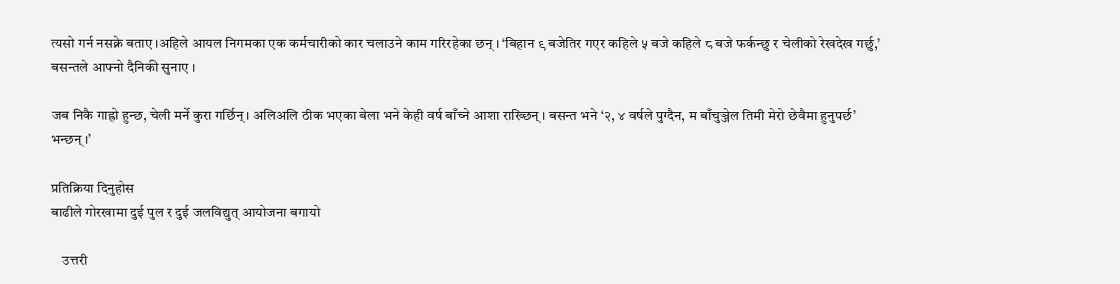त्यसो गर्न नसक्ने बताए ।अहिले आयल निगमका एक कर्मचारीको कार चलाउने काम गरिरहेका छन् । ‘बिहान ९ बजेतिर गएर कहिले ५ बजे कहिले ८ बजे फर्कन्छु र चेलीको रेखदेख गर्छु,’ बसन्तले आफ्नो दैनिकी सुनाए ।

जब निकै गाह्रो हुन्छ, चेली मर्ने कुरा गर्छिन् । अलिअलि ठीक भएका बेला भने केही वर्ष बाँच्ने आशा राख्छिन् । बसन्त भने ‘२, ४ वर्षले पुग्दैन, म बाँचुञ्जेल तिमी मेरो छेवैमा हुनुपर्छ’ भन्छन् ।’

प्रतिक्रिया दिनुहोस
बाढीले गोरखामा दुई पुल र दुई जलविद्युत् आयोजना बगायो

    उत्तरी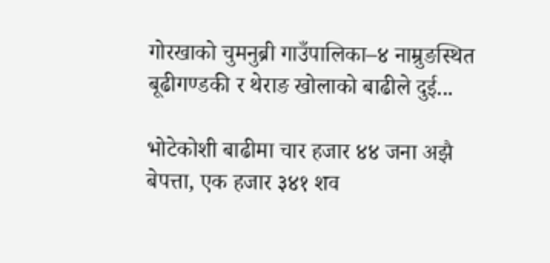गोरखाको चुमनुब्री गाउँपालिका–४ नाम्रुङस्थित बूढीगण्डकी र थेराङ खोलाको बाढीले दुई...

भोटेकोशी बाढीमा चार हजार ४४ जना अझै बेपत्ता, एक हजार ३४१ शव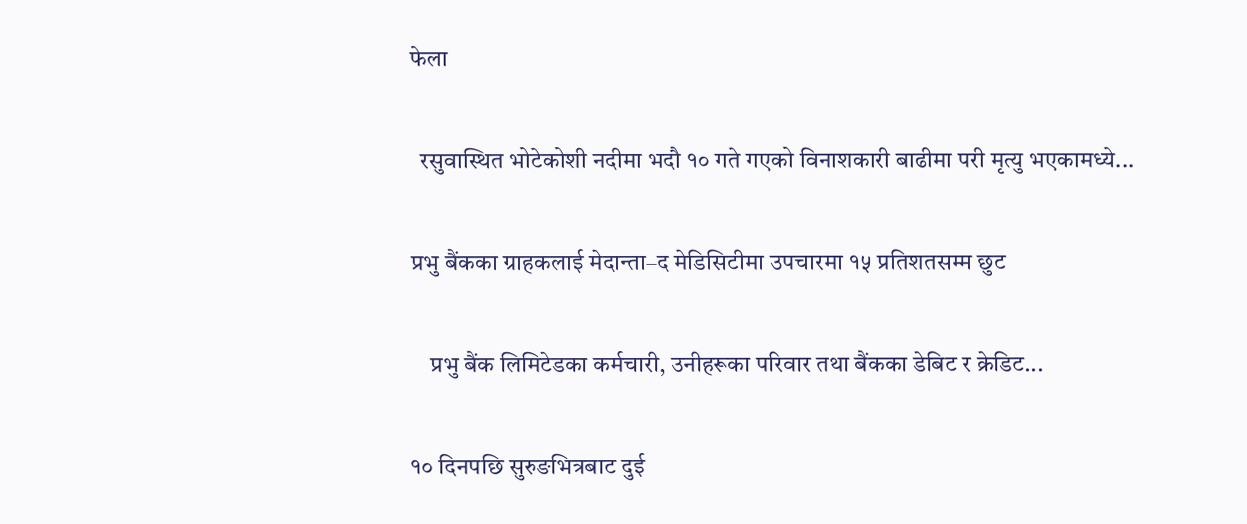फेला

  रसुवास्थित भोटेकोशी नदीमा भदौ १० गते गएको विनाशकारी बाढीमा परी मृत्यु भएकामध्ये...

प्रभु बैंकका ग्राहकलाई मेदान्ता–द मेडिसिटीमा उपचारमा १५ प्रतिशतसम्म छुट

    प्रभु बैंक लिमिटेडका कर्मचारी, उनीहरूका परिवार तथा बैंकका डेबिट र क्रेडिट...

१० दिनपछि सुरुङभित्रबाट दुई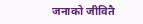जनाको जीवितै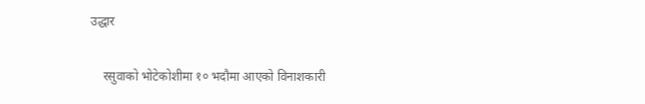उद्धार

    रसुवाको भोटेकोशीमा १० भदौमा आएको विनाशकारी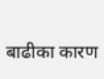बाढीका कारण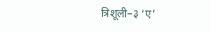त्रिशूली–३ ‘ए’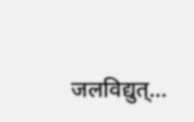जलविद्युत्...